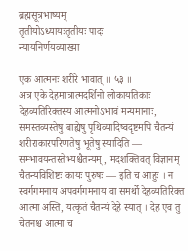ब्रह्मसूत्रभाष्यम्
तृतीयोऽध्यायःतृतीयः पादः
न्यायनिर्णयव्याख्या

एक आत्मनः शरीरे भावात् ॥ ५३ ॥
अत्र एके देहमात्रात्मदर्शिनो लोकायतिकाः देहव्यतिरिक्तस्य आत्मनोऽभावं मन्यमानाः, समस्तव्यस्तेषु बाह्येषु पृथिव्यादिष्वदृष्टमपि चैतन्यं शरीराकारपरिणतेषु भूतेषु स्यादिति — सम्भावयन्तस्तेभ्यश्चैतन्यम् , मदशक्तिवत् विज्ञानम् चैतन्यविशिष्टः कायः पुरुषः — इति च आहुः । न स्वर्गगमनाय अपवर्गगमनाय वा समर्थो देहव्यतिरिक्त आत्मा अस्ति, यत्कृतं चैतन्यं देहे स्यात् । देह एव तु चेतनश्च आत्मा च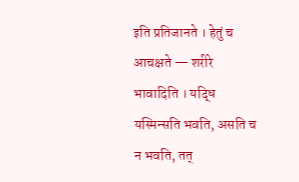इति प्रतिजानते । हेतुं च आचक्षते — शरीरे भावादिति । यद्धि यस्मिन्सति भवति, असति च न भवति, तत्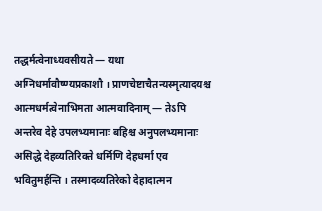तद्धर्मत्वेनाध्यवसीयते — यथा अग्निधर्मावौष्ण्यप्रकाशौ । प्राणचेष्टाचैतन्यस्मृत्यादयश्च आत्मधर्मत्वेनाभिमता आत्मवादिनाम् — तेऽपि अन्तरेव देहे उपलभ्यमानाः बहिश्च अनुपलभ्यमानाः असिद्धे देहव्यतिरिक्ते धर्मिणि देहधर्मा एव भवितुमर्हन्ति । तस्मादव्यतिरेको देहादात्मन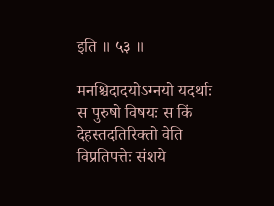इति ॥ ५३ ॥

मनश्चिदादयोऽग्नयो यदर्थाः स पुरुषो विषयः स किं देहस्तदतिरिक्तो वेति विप्रतिपत्तेः संशये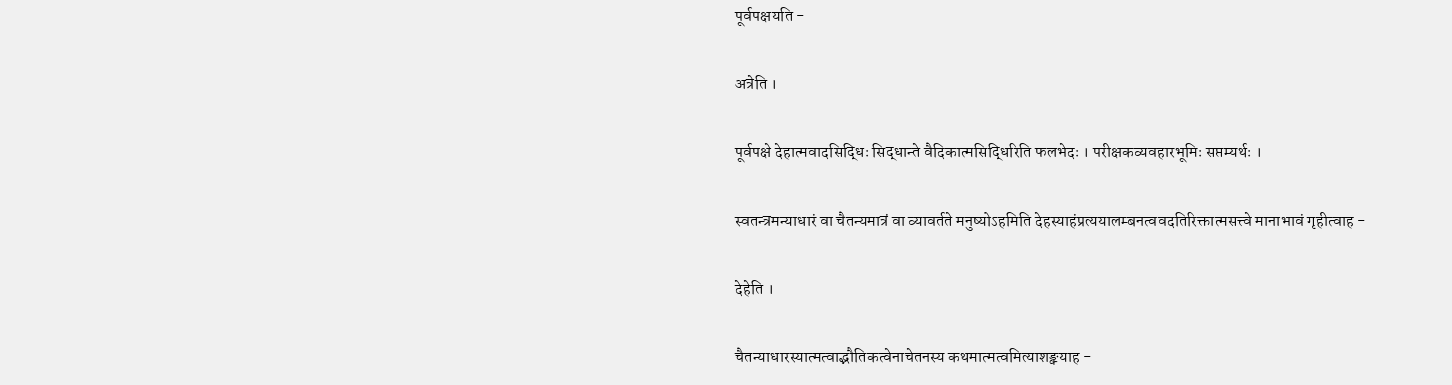पूर्वपक्षयति -

अत्रेति ।

पूर्वपक्षे देहात्मवादसिद्धिः सिद्धान्ते वैदिकात्मसिद्धिरिति फलभेदः । परीक्षकव्यवहारभूमिः सप्तम्यर्थः ।

स्वतन्त्रमन्याधारं वा चैतन्यमात्रं वा व्यावर्तते मनुष्योऽहमिति देहस्याहंप्रत्ययालम्बनत्ववदतिरिक्तात्मसत्त्वे मानाभावं गृहीत्वाह -

देहेति ।

चैतन्याधारस्यात्मत्वाद्भौतिकत्वेनाचेतनस्य कथमात्मत्वमित्याशङ्क्याह -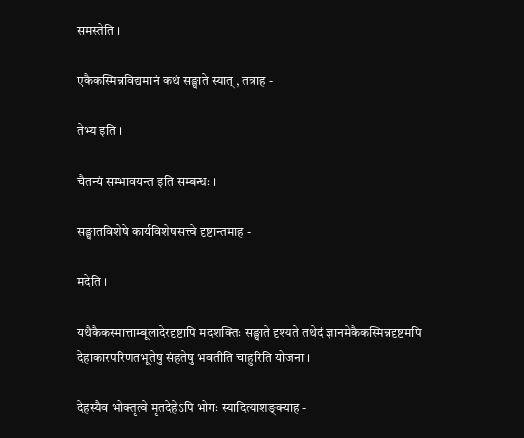समस्तेति ।

एकैकस्मिन्नविद्यमानं कथं सङ्घाते स्यात् , तत्राह -

तेभ्य इति ।

चैतन्यं सम्भावयन्त इति सम्बन्धः ।

सङ्घातविशेषे कार्यविशेषसत्त्वे दृष्टान्तमाह -

मदेति ।

यथैकैकस्मात्ताम्बूलादेरदृष्टापि मदशक्तिः सङ्घाते दृश्यते तथेदं ज्ञानमेकैकस्मिन्नदृष्टमपि देहाकारपरिणतभूतेषु संहतेषु भवतीति चाहुरिति योजना ।

देहस्यैव भोक्तृत्वे मृतदेहेऽपि भोगः स्यादित्याशङ्क्याह -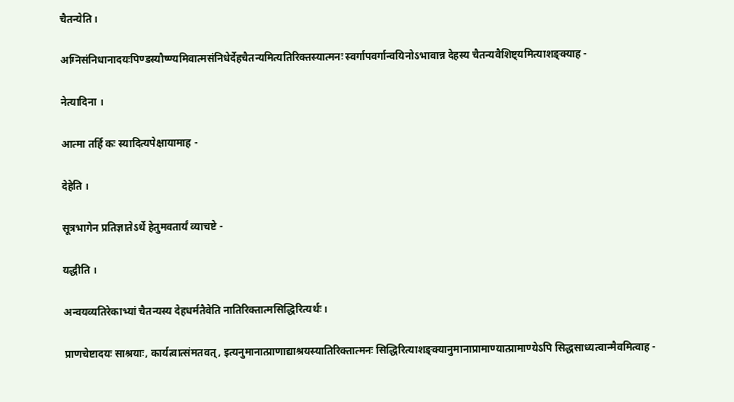चैतन्येति ।

अग्निसंनिधानादयःपिण्डस्यौष्ण्यमिवात्मसंनिधेर्देहचैतन्यमित्यतिरिक्तस्यात्मनः स्वर्गापवर्गान्वयिनोऽभावान्न देहस्य चैतन्यवैशिष्ट्यमित्याशङ्क्याह -

नेत्यादिना ।

आत्मा तर्हि कः स्यादित्यपेक्षायामाह -

देहेति ।

सूत्रभागेन प्रतिज्ञातेऽर्थे हेतुमवतार्यं व्याचष्टे -

यद्धीति ।

अन्वयव्यतिरेकाभ्यां चैतन्यस्य देहधर्मतैवेति नातिरिक्तात्मसिद्धिरित्यर्थः ।

प्राणचेष्टादयः साश्रयाः, कार्यत्वात्संमतवत् , इत्यनुमानात्प्राणाद्याश्रयस्यातिरिक्तात्मनः सिद्धिरित्याशङ्क्यानुमानाप्रामाण्यात्प्रामाण्येऽपि सिद्धसाध्यत्वान्मैवमित्वाह -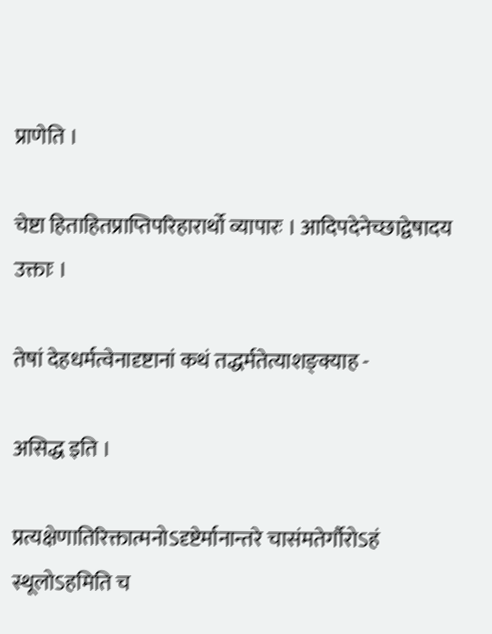प्राणेति ।

चेष्टा हिताहितप्राप्तिपरिहारार्थो व्यापारः । आदिपदेनेच्छाद्वेषादय उक्ताः ।

तेषां देहधर्मत्वेनादृष्टानां कथं तद्धर्मतेत्याशङ्क्याह -

असिद्ध इति ।

प्रत्यक्षेणातिरिक्तात्मनोऽदृष्टेर्मानान्तरे चासंमतेर्गौरोऽहं स्थूलोऽहमिति च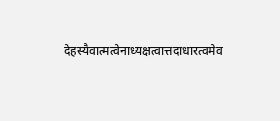देहस्यैवात्मत्वेनाध्यक्षत्वात्तदाधारत्वमेव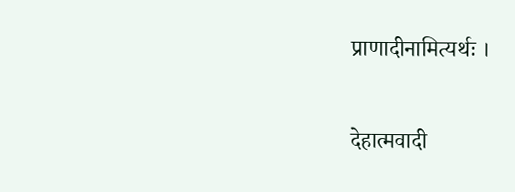प्राणादीनामित्यर्थः ।

देहात्मवादी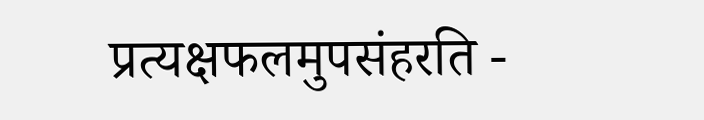प्रत्यक्षफलमुपसंहरति -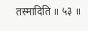तस्मादिति ॥ ५३ ॥